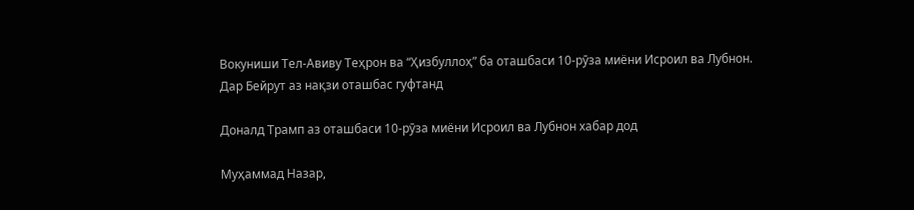Вокуниши Тел-Авиву Теҳрон ва “Ҳизбуллоҳ” ба оташбаси 10-рӯза миёни Исроил ва Лубнон. Дар Бейрут аз нақзи оташбас гуфтанд

Доналд Трамп аз оташбаси 10-рӯза миёни Исроил ва Лубнон хабар дод

Муҳаммад Назар,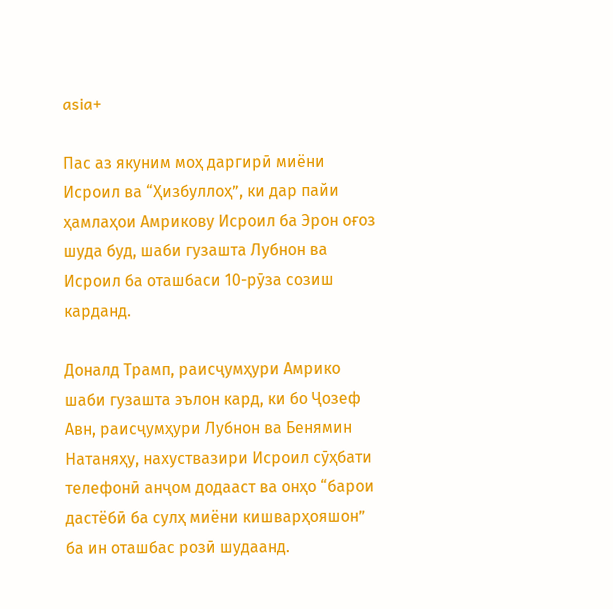asia+

Пас аз якуним моҳ даргирӣ миёни Исроил ва “Ҳизбуллоҳ”, ки дар пайи ҳамлаҳои Амрикову Исроил ба Эрон оғоз шуда буд, шаби гузашта Лубнон ва Исроил ба оташбаси 10-рӯза созиш карданд.

Доналд Трамп, раисҷумҳури Амрико шаби гузашта эълон кард, ки бо Ҷозеф Авн, раисҷумҳури Лубнон ва Бенямин Натаняҳу, нахуствазири Исроил сӯҳбати телефонӣ анҷом додааст ва онҳо “барои дастёбӣ ба сулҳ миёни кишварҳояшон” ба ин оташбас розӣ шудаанд.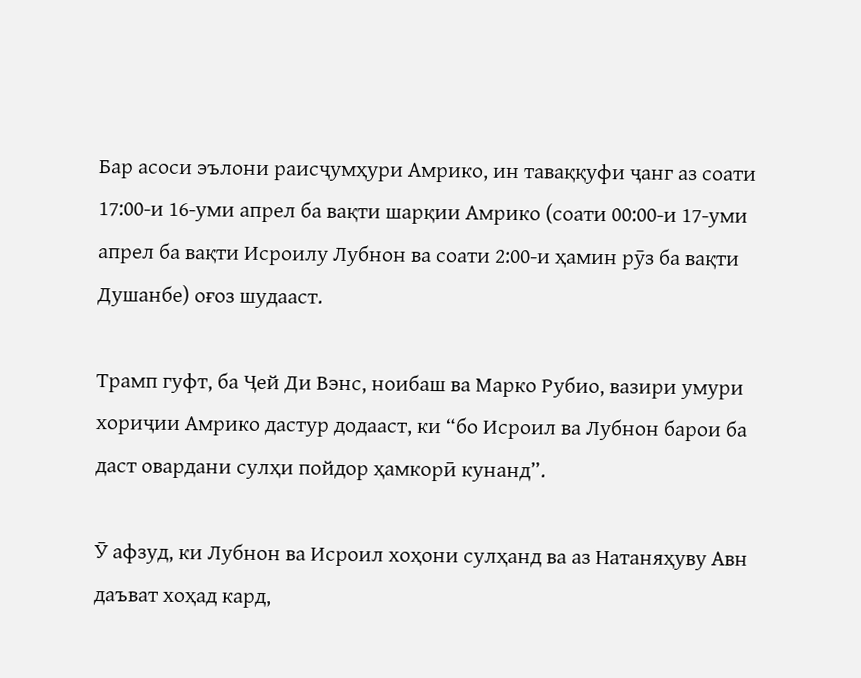Бар асоси эълони раисҷумҳури Амрико, ин таваққуфи ҷанг аз соати 17:00-и 16-уми апрел ба вақти шарқии Амрико (соати 00:00-и 17-уми апрел ба вақти Исроилу Лубнон ва соати 2:00-и ҳамин рӯз ба вақти Душанбе) оғоз шудааст.

Трамп гуфт, ба Ҷей Ди Вэнс, ноибаш ва Марко Рубио, вазири умури хориҷии Амрико дастур додааст, ки “бо Исроил ва Лубнон барои ба даст овардани сулҳи пойдор ҳамкорӣ кунанд”.

Ӯ афзуд, ки Лубнон ва Исроил хоҳони сулҳанд ва аз Натаняҳуву Авн даъват хоҳад кард,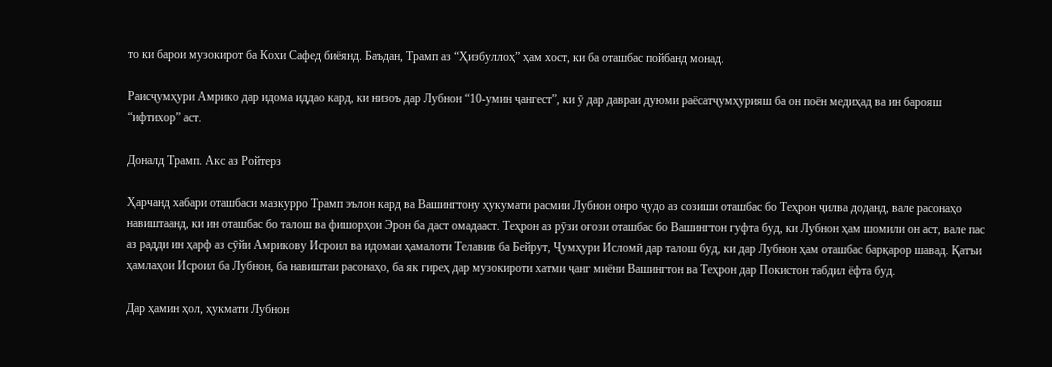то ки барои музокирот ба Кохи Сафед биёянд. Баъдан, Трамп аз “Ҳизбуллоҳ” ҳам хост, ки ба оташбас пойбанд монад.

Раисҷумҳури Амрико дар идома иддао кард, ки низоъ дар Лубнон “10-умин ҷангест”, ки ӯ дар давраи дуюми раёсатҷумҳурияш ба он поён медиҳад ва ин барояш “ифтихор” аст.

Доналд Трамп. Акс аз Ройтерз

Ҳарчанд хабари оташбаси мазкурро Трамп эълон кард ва Вашингтону ҳукумати расмии Лубнон онро ҷудо аз созиши оташбас бо Теҳрон ҷилва доданд, вале расонаҳо навиштаанд, ки ин оташбас бо талош ва фишорҳои Эрон ба даст омадааст. Теҳрон аз рӯзи оғози оташбас бо Вашингтон гуфта буд, ки Лубнон ҳам шомили он аст, вале пас аз радди ин ҳарф аз сӯйи Амрикову Исроил ва идомаи ҳамалоти Телавив ба Бейрут, Ҷумҳури Исломӣ дар талош буд, ки дар Лубнон ҳам оташбас барқарор шавад. Қатъи ҳамлаҳои Исроил ба Лубнон, ба навиштаи расонаҳо, ба як гиреҳ дар музокироти хатми ҷанг миёни Вашингтон ва Теҳрон дар Покистон табдил ёфта буд.

Дар ҳамин ҳол, ҳукмати Лубнон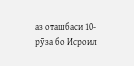аз оташбаси 10-рӯза бо Исроил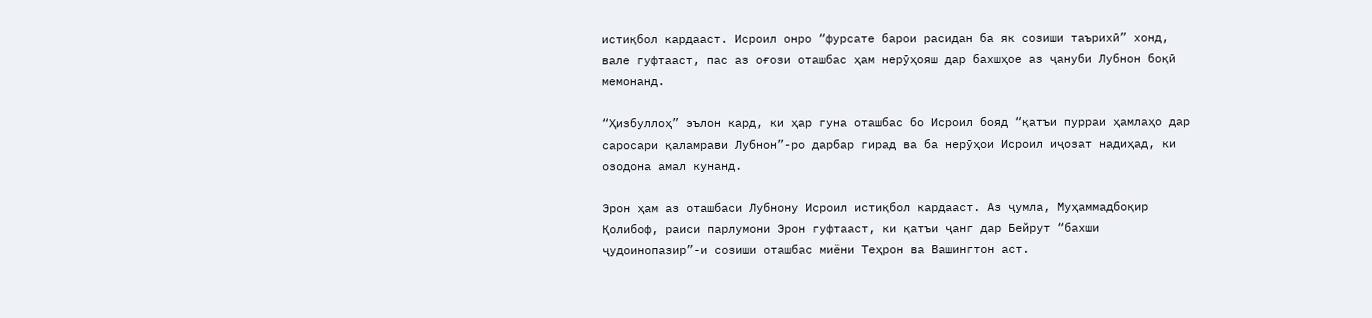истиқбол кардааст. Исроил онро “фурсате барои расидан ба як созиши таърихӣ” хонд, вале гуфтааст, пас аз оғози оташбас ҳам нерӯҳояш дар бахшҳое аз ҷануби Лубнон боқӣ мемонанд.

“Ҳизбуллоҳ” эълон кард, ки ҳар гуна оташбас бо Исроил бояд “қатъи пурраи ҳамлаҳо дар саросари қаламрави Лубнон”-ро дарбар гирад ва ба нерӯҳои Исроил иҷозат надиҳад, ки  озодона амал кунанд.

Эрон ҳам аз оташбаси Лубнону Исроил истиқбол кардааст. Аз ҷумла, Муҳаммадбоқир Қолибоф, раиси парлумони Эрон гуфтааст, ки қатъи ҷанг дар Бейрут “бахши ҷудоинопазир”-и созиши оташбас миёни Теҳрон ва Вашингтон аст.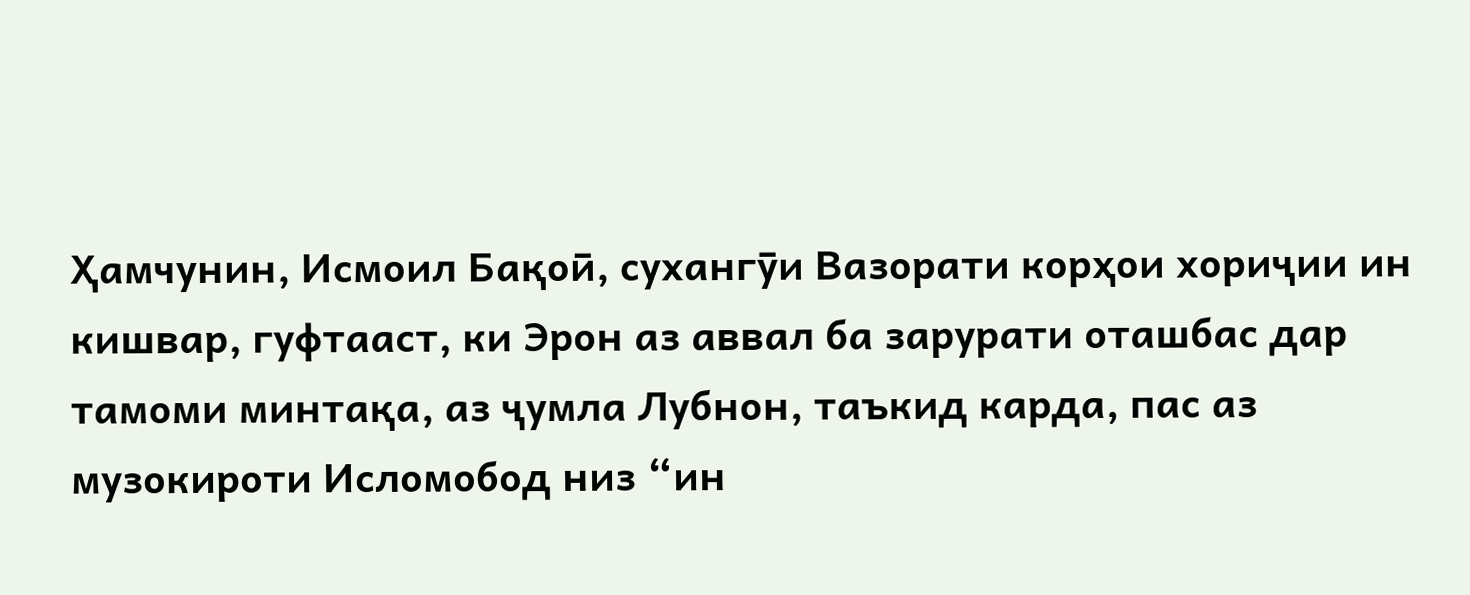Ҳамчунин, Исмоил Бақоӣ, сухангӯи Вазорати корҳои хориҷии ин кишвар, гуфтааст, ки Эрон аз аввал ба зарурати оташбас дар тамоми минтақа, аз ҷумла Лубнон, таъкид карда, пас аз музокироти Исломобод низ “ин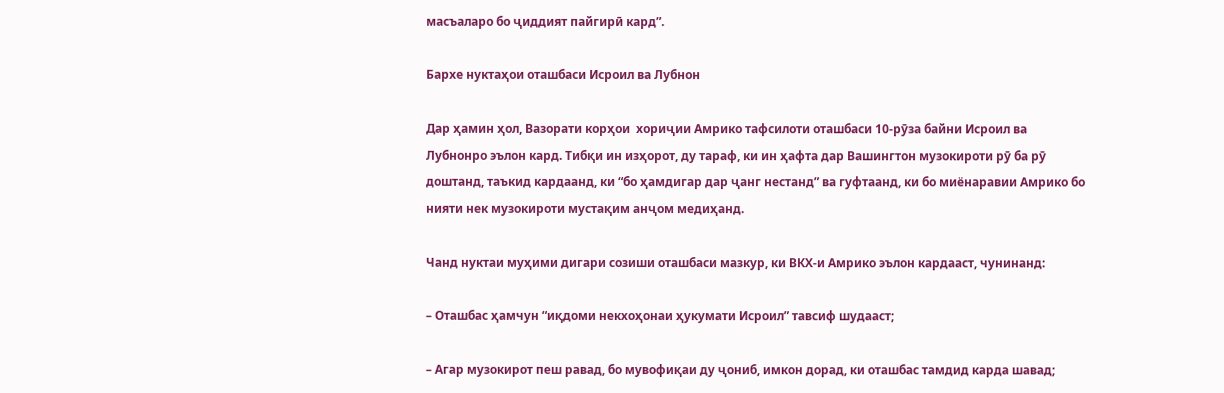масъаларо бо ҷиддият пайгирӣ кард”.

Бархе нуктаҳои оташбаси Исроил ва Лубнон

Дар ҳамин ҳол, Вазорати корҳои  хориҷии Амрико тафсилоти оташбаси 10-рӯза байни Исроил ва Лубнонро эълон кард. Тибқи ин изҳорот, ду тараф, ки ин ҳафта дар Вашингтон музокироти рӯ ба рӯ доштанд, таъкид кардаанд, ки “бо ҳамдигар дар ҷанг нестанд” ва гуфтаанд, ки бо миёнаравии Амрико бо нияти нек музокироти мустақим анҷом медиҳанд.

Чанд нуктаи муҳими дигари созиши оташбаси мазкур, ки ВКХ-и Амрико эълон кардааст, чунинанд:

– Оташбас ҳамчун “иқдоми некхоҳонаи ҳукумати Исроил” тавсиф шудааст;

– Агар музокирот пеш равад, бо мувофиқаи ду ҷониб, имкон дорад, ки оташбас тамдид карда шавад;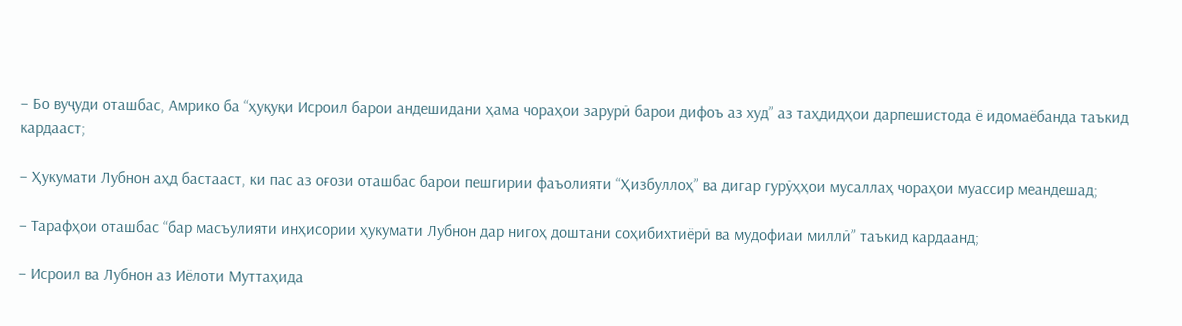– Бо вуҷуди оташбас, Амрико ба “ҳуқуқи Исроил барои андешидани ҳама чораҳои зарурӣ барои дифоъ аз худ” аз таҳдидҳои дарпешистода ё идомаёбанда таъкид кардааст;

– Ҳукумати Лубнон аҳд бастааст, ки пас аз оғози оташбас барои пешгирии фаъолияти “Ҳизбуллоҳ” ва дигар гурӯҳҳои мусаллаҳ чораҳои муассир меандешад;

– Тарафҳои оташбас “бар масъулияти инҳисории ҳукумати Лубнон дар нигоҳ доштани соҳибихтиёрӣ ва мудофиаи миллӣ” таъкид кардаанд;

– Исроил ва Лубнон аз Иёлоти Муттаҳида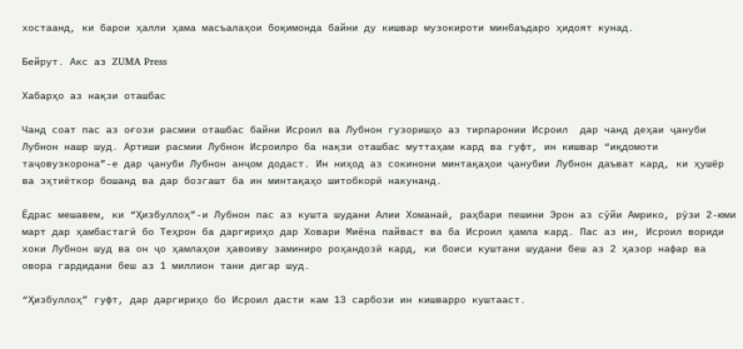хостаанд, ки барои ҳалли ҳама масъалаҳои боқимонда байни ду кишвар музокироти минбаъдаро ҳидоят кунад.

Бейрут. Акс аз ZUMA Press

Хабарҳо аз нақзи оташбас

Чанд соат пас аз оғози расмии оташбас байни Исроил ва Лубнон гузоришҳо аз тирпаронии Исроил  дар чанд деҳаи ҷануби Лубнон нашр шуд. Артиши расмии Лубнон Исроилро ба нақзи оташбас муттаҳам кард ва гуфт, ин кишвар “иқдомоти таҷовузкорона”-е дар ҷануби Лубнон анҷом додаст. Ин ниҳод аз сокинони минтақаҳои ҷанубии Лубнон даъват кард, ки ҳушёр ва эҳтиёткор бошанд ва дар бозгашт ба ин минтақаҳо шитобкорӣ накунанд.

Ёдрас мешавем, ки “Ҳизбуллоҳ”-и Лубнон пас аз кушта шудани Алии Хоманаӣ, раҳбари пешини Эрон аз сӯйи Амрико, рӯзи 2-юми март дар ҳамбастагӣ бо Теҳрон ба даргириҳо дар Ховари Миёна пайваст ва ба Исроил ҳамла кард. Пас аз ин, Исроил вориди хоки Лубнон шуд ва он ҷо ҳамлаҳои ҳавоиву заминиро роҳандозӣ кард, ки боиси куштани шудани беш аз 2 ҳазор нафар ва овора гардидани беш аз 1 миллион тани дигар шуд.

“Ҳизбуллоҳ” гуфт, дар даргириҳо бо Исроил дасти кам 13 сарбози ин кишварро куштааст.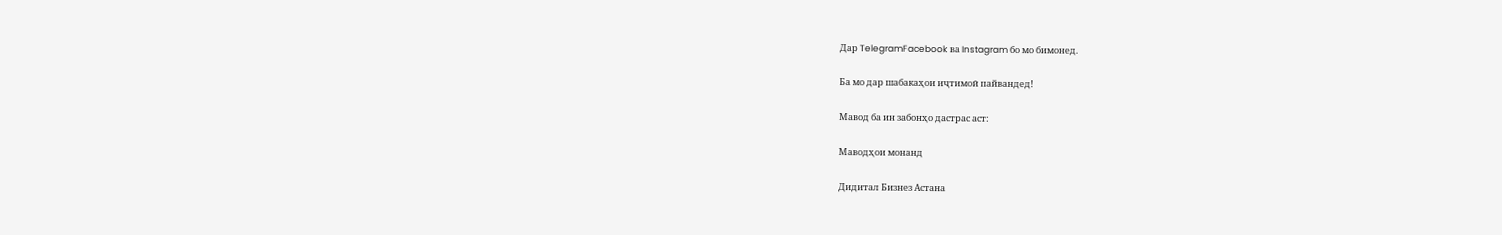Дар TelegramFacebook ва Instagram бо мо бимонед.

Ба мо дар шабакаҳои иҷтимоӣ пайвандед!

Мавод ба ин забонҳо дастрас аст:

Маводҳои монанд

Дидитал Бизнез Астана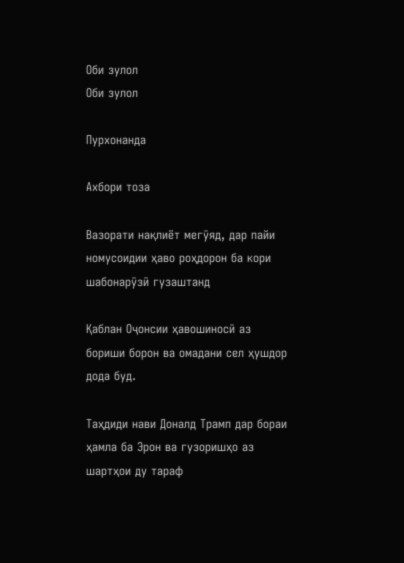Оби зулол
Оби зулол

Пурхонанда

Ахбори тоза

Вазорати нақлиёт мегӯяд, дар пайи номусоидии ҳаво роҳдорон ба кори шабонарӯзӣ гузаштанд

Қаблан Оҷонсии ҳавошиносӣ аз бориши борон ва омадани сел ҳушдор дода буд.

Таҳдиди нави Доналд Трамп дар бораи ҳамла ба Эрон ва гузоришҳо аз шартҳои ду тараф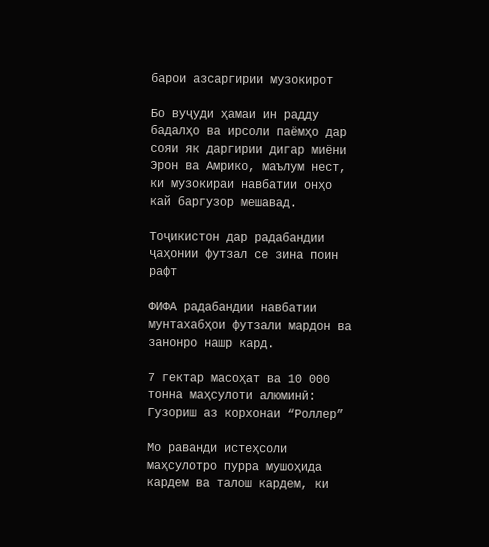барои азсаргирии музокирот

Бо вуҷуди ҳамаи ин радду бадалҳо ва ирсоли паёмҳо дар сояи як даргирии дигар миёни Эрон ва Амрико, маълум нест, ки музокираи навбатии онҳо кай баргузор мешавад.

Тоҷикистон дар радабандии ҷаҳонии футзал се зина поин рафт

ФИФА радабандии навбатии мунтахабҳои футзали мардон ва занонро нашр кард.

7 гектар масоҳат ва 10 000 тонна маҳсулоти алюминӣ: Гузориш аз корхонаи “Роллер”

Мо раванди истеҳсоли маҳсулотро пурра мушоҳида кардем ва талош кардем, ки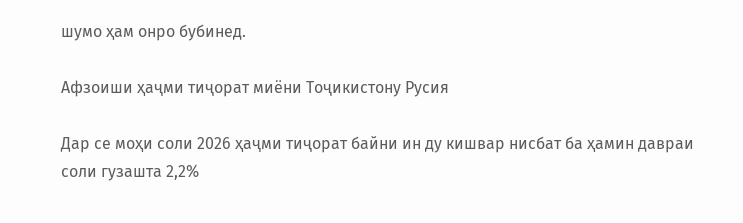шумо ҳам онро бубинед.

Афзоиши ҳаҷми тиҷорат миёни Тоҷикистону Русия

Дар се моҳи соли 2026 ҳаҷми тиҷорат байни ин ду кишвар нисбат ба ҳамин давраи соли гузашта 2,2%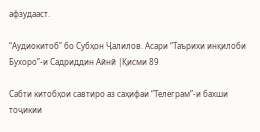афзудааст.

“Аудиокитоб” бо Субҳон Ҷалилов. Асари “Таърихи инқилоби Бухоро”-и Садриддин Айнӣ |Қисми 89

Cабти китобҳои савтиро аз саҳифаи “Телеграм”-и бахши тоҷикии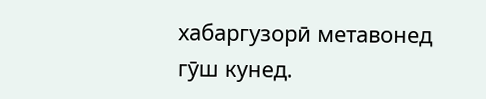хабаргузорӣ метавонед гӯш кунед.